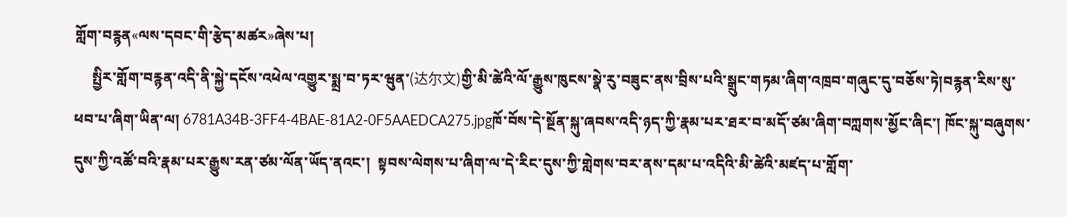གློག་བརྙན«ལས་དབང་གི་རྩེད་མཚར»ཞེས་པ།
     སྤྱིར་གློག་བརྙན་འདི་ནི་སྐྱེ་དངོས་འཕེལ་འགྱུར་སྨྲ་བ་ཏར་ཝུན་(达尔文)གྱི་མི་ཚེའི་ལོ་རྒྱུས་ཁུངས་སྣེ་རུ་བཟུང་ནས་བྲིས་པའི་སྒྲུང་གཏམ་ཞིག་འཁྲབ་གཞུང་དུ་བཅོས་ཏེ།བརྙན་རིས་སུ་ཕབ་པ་ཞིག་ཡིན་ལ། 6781A34B-3FF4-4BAE-81A2-0F5AAEDCA275.jpgཁོ་བོས་དེ་སྔོན་སྐུ་ཞབས་འདི་ཉད་ཀྱི་རྣམ་པར་ཐར་བ་མདོ་ཙམ་ཞིག་བཀླགས་མྱོང་ཞིང་། ཁོང་སྐུ་བཞུགས་དུས་ཀྱི་འཚོ་བའི་རྣམ་པར་རྒྱུས་རན་ཙམ་ལོན་ཡོད་ནའང་།  སྟབས་ལེགས་པ་ཞིག་ལ་དེ་རིང་དུས་ཀྱི་གླེགས་བར་ནས་དམ་པ་འདིའི་མི་ཚེའི་མཛད་པ་གློག་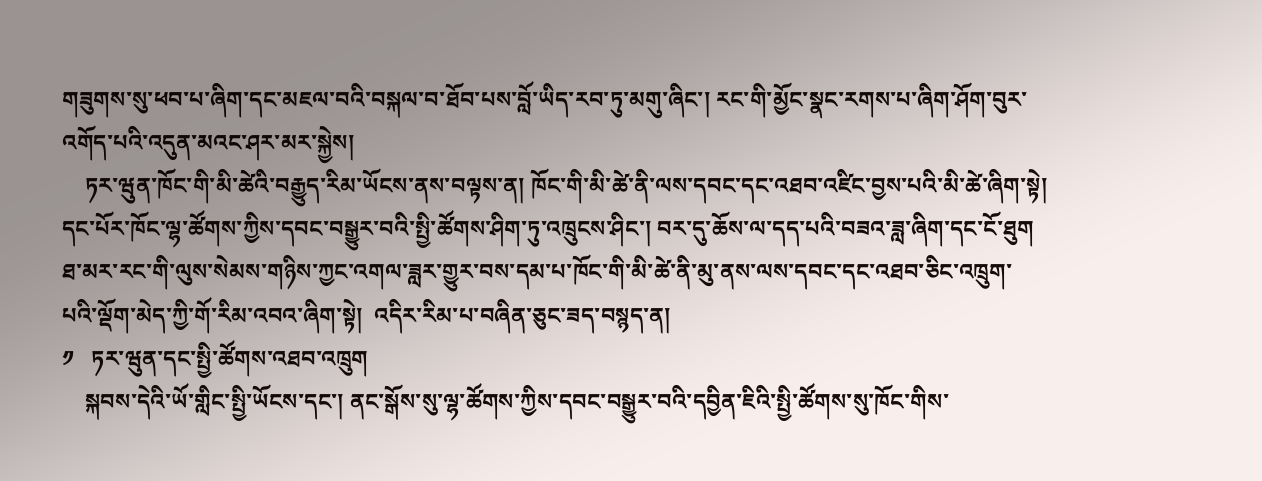གཟུགས་སུ་ཕབ་པ་ཞིག་དང་མཇལ་བའི་བསྐལ་བ་ཐོབ་པས་བློ་ཡིད་རབ་ཏུ་མགུ་ཞིང་། རང་གི་མྱོང་སྣང་རགས་པ་ཞིག་ཤོག་བུར་འགོད་པའི་འདུན་མའང་ཤར་མར་སྐྱེས།
    ཏར་ཝུན་ཁོང་གི་མི་ཚེའི་བརྒྱུད་རིམ་ཡོངས་ནས་བལྟས་ན། ཁོང་གི་མི་ཚེ་ནི་ལས་དབང་དང་འཐབ་འཛིང་བྱས་པའི་མི་ཚེ་ཞིག་སྟེ།  དང་པོར་ཁོང་ལྷ་ཚོགས་ཀྱིས་དབང་བསྒྱུར་བའི་སྤྱི་ཚོགས་ཤིག་ཏུ་འཁྲུངས་ཤིང་། བར་དུ་ཆོས་ལ་དད་པའི་བཟའ་ཟླ་ཞིག་དང་ངོ་ཐུག    ཐ་མར་རང་གི་ལུས་སེམས་གཉིས་ཀྱང་འགལ་ཟླར་གྱུར་བས་དམ་པ་ཁོང་གི་མི་ཚེ་ནི་མུ་ནས་ལས་དབང་དང་འཐབ་ཅིང་འཁྲུག་པའི་ལྡོག་མེད་ཀྱི་གོ་རིམ་འབའ་ཞིག་སྟེ།  འདིར་རིམ་པ་བཞིན་ཅུང་ཟད་བསྙད་ན།
༡   ཏར་ཝུན་དང་སྤྱི་ཚོགས་འཐབ་འཁྲུག
    སྐབས་དེའི་ཡོ་གླིང་སྤྱི་ཡོངས་དང་། ནང་སྒོས་སུ་ལྷ་ཚོགས་ཀྱིས་དབང་བསྒྱུར་བའི་དབྱིན་ཇིའི་སྤྱི་ཚོགས་སུ་ཁོང་གིས་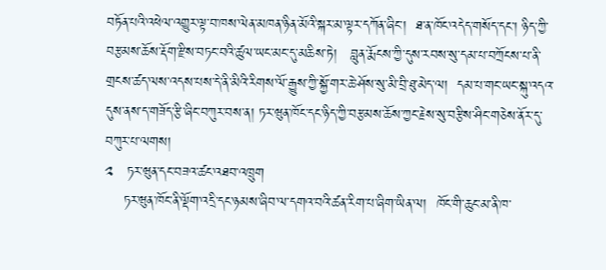བཏོན་པའི་འཕེལ་འགྱུར་ལྟ་བ་ཁས་ལེན་མཁན་ཉིན་མོའི་སྐར་མ་ལྟར་དཀོན་ཞིང་།  ཐ་ན་ཁོང་འདེད་གསོད་དང་། ཉིད་ཀྱི་བརྩམས་ཆོས་རྡོག་རྫིས་བཏང་བའི་ཚུལ་ཡང་མང་དུ་མཆིས་ཏེ།   བླུན་རྨོངས་ཀྱི་དུས་རབས་སུ་དམ་པ་བཀྲོངས་པ་ནི་གྲངས་ཚད་ལས་འདས་པས་དེ་ནི་མིའི་རིགས་ལོ་རྒྱུས་ཀྱི་སྐྱོ་གར་ཆེ་ཤོས་སུ་མི་བྲི་ཐུ་མེད་ལ།  དམ་པ་གང་ཡང་སྐུ་འདའ་དུས་ནས་ད་གཟོད་རྩི་ཞིང་བཀུར་བས་ན། ཏར་ཝུན་ཁོང་དང་ཉིད་ཀྱི་བརྩམས་ཆོས་ཀྱང་རྗེས་སུ་བརྩིས་ཤིང་གཅེས་ནོར་དུ་བཀུར་པ་ལགས།
༢   ཏར་ཝུན་དང་བཟའ་ཚང་འཐབ་འཁྲུག
    ཏར་ཝུན་ཁོང་ནི་ལྡོག་འདྲི་དང་ཉམས་ཞིབ་ལ་དགའ་བའི་ཚན་རིག་པ་ཞིག་ཡིན་ལ།  ཁོང་གི་ཆུང་མ་ནི་ཁ་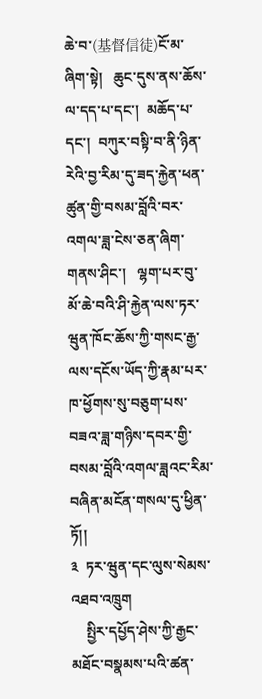ཆེ་བ་(基督信徒)ངོ་མ་ཞིག་སྟེ།   ཆུང་དུས་ནས་ཆོས་ལ་དད་པ་དང་།  མཆོད་པ་དང་།  བཀུར་བསྟི་བ་ནི་ཉིན་རེའི་བྱ་རིམ་དུ་ཟད་རྐྱེན་ཕན་ཚུན་གྱི་བསམ་བློའི་བར་འགལ་ཟླ་ངེས་ཅན་ཞིག་གནས་ཤིང་།   ལྷག་པར་བུ་མོ་ཆེ་བའི་ཤི་རྐྱེན་ལས་ཏར་ཝུན་ཁོང་ཆོས་ཀྱི་གསང་རྒྱ་ལས་དངོས་ཡོད་ཀྱི་རྣམ་པར་ཁ་ཕྱོགས་སུ་བཅུག་པས་བཟའ་ཟླ་གཉིས་དབར་གྱི་བསམ་བློའི་འགལ་ཟླའང་རིམ་བཞིན་མངོན་གསལ་དུ་ཕྱིན་ཏོ།།
༣  ཏར་ཝུན་དང་ལུས་སེམས་འཐབ་འཁྲུག
    སྤྱིར་དཔྱོད་ཤེས་ཀྱི་རྒྱང་མཐོང་བསྣམས་པའི་ཚན་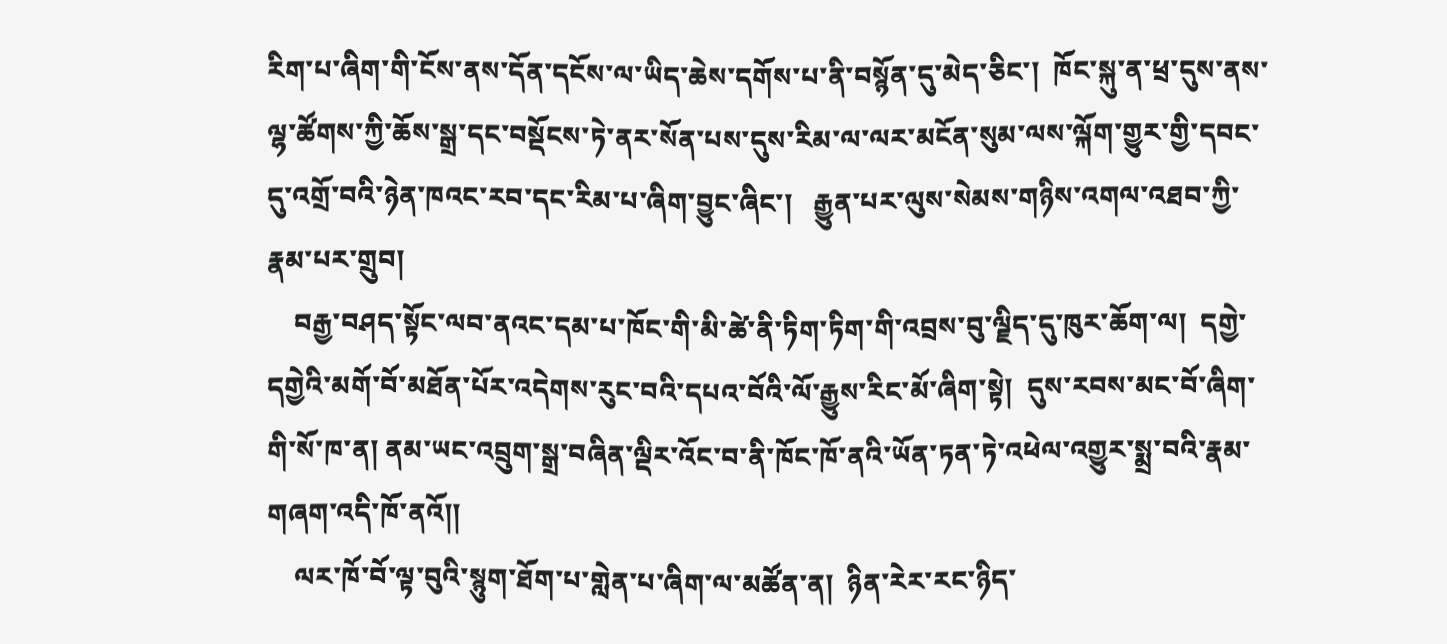རིག་པ་ཞིག་གི་ངོས་ནས་དོན་དངོས་ལ་ཡིད་ཆེས་དགོས་པ་ནི་བསྙོན་དུ་མེད་ཅིང་།  ཁོང་སྐུ་ན་ཕྲ་དུས་ནས་ལྷ་ཚོགས་ཀྱི་ཆོས་སྒྲ་དང་བསྡོངས་ཏེ་ནར་སོན་པས་དུས་རིམ་ལ་ལར་མངོན་སུམ་ལས་ལྐོག་གྱུར་གྱི་དབང་དུ་འགྲོ་བའི་ཉེན་ཁའང་རབ་དང་རིམ་པ་ཞིག་བྱུང་ཞིང་།   རྒྱུན་པར་ལུས་སེམས་གཉིས་འགལ་འཐབ་ཀྱི་རྣམ་པར་གྲུབ།
    བརྒྱ་བཤད་སྟོང་ལབ་ནའང་དམ་པ་ཁོང་གི་མི་ཚེ་ནི་ཏིག་ཏིག་གི་འབྲས་བུ་ལྗིད་དུ་ཁུར་ཆོག་ལ།  དགྱེ་དགྱེའི་མགོ་བོ་མཐོན་པོར་འདེགས་རུང་བའི་དཔའ་བོའི་ལོ་རྒྱུས་རིང་མོ་ཞིག་སྟེ།  དུས་རབས་མང་བོ་ཞིག་གི་སོ་ཁ་ན། ནམ་ཡང་འབྲུག་སྒྲ་བཞིན་ལྡིར་འོང་བ་ནི་ཁོང་ཁོ་ནའི་ཡོན་ཏན་ཏེ་འཕེལ་འགྱུར་སྨྲ་བའི་རྣམ་གཞག་འདི་ཁོ་ནའོ།།
    ལར་ཁོ་བོ་ལྟ་བུའི་སྙུག་ཐོག་པ་གླེན་པ་ཞིག་ལ་མཚོན་ན།  ཉིན་རེར་རང་ཉིད་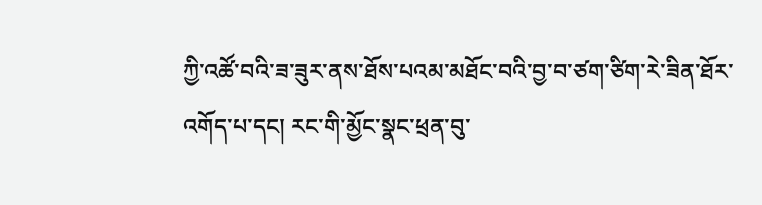ཀྱི་འཚོ་བའི་ཟ་ཟུར་ནས་ཐོས་པའམ་མཐོང་བའི་བྱ་བ་ཙག་ཙིག་རེ་ཟིན་ཐོར་འགོད་པ་དང། རང་གི་མྱོང་སྣང་ཕྲན་བུ་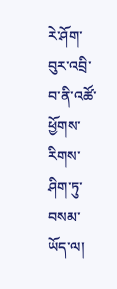རེ་ཤོག་བུར་འབྲི་བ་ནི་འཚོ་ཕྱོགས་རིགས་ཤིག་ཏུ་བསམ་ཡོད་ལ།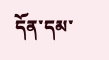དོན་དམ་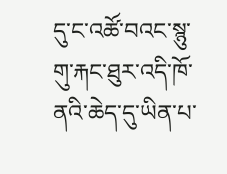དུ་ང་འཚོ་བའང་སྙུ་གུ་རྐང་ཐུར་འདི་ཁོ་ནའི་ཆེད་དུ་ཡིན་པ་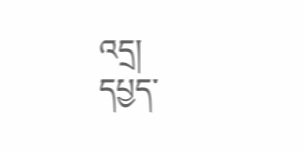འདྲ།
དཔྱད་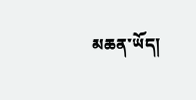མཆན་ཡོད།